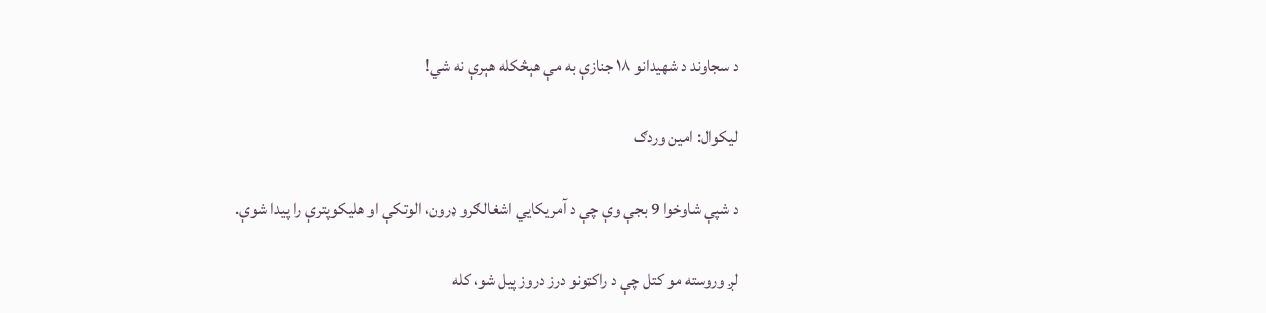د سجاوند د شهيدانو ۱۸ جنازې به مې هېڅکله هېرې نه شي!

ليکوال: امين وردګ

د شپې شاوخوا 9 بجې وې چې د آمريکايي اشغالګرو ډرون، الوتکې او هليکوپترې را پيدا شوې.

لږ وروسته مو کتل چې د راکټونو درز دروز پيل شو، کله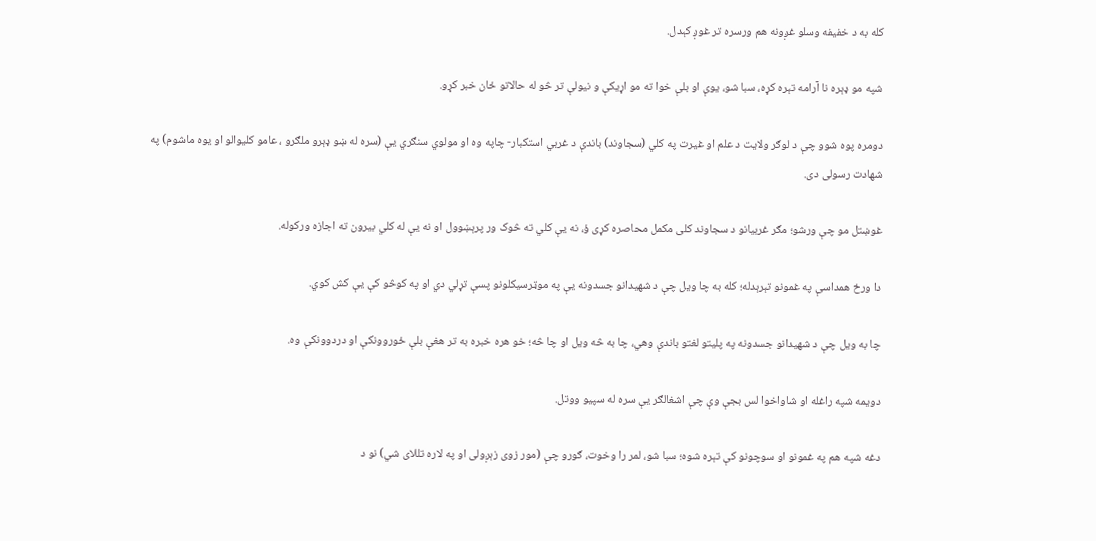کله به د خفيفه وسلو غږونه هم ورسره تر غوږ کېدل.

شپه مو ډېره نا آرامه تېره کړه، سبا شو، يوې او بلې خوا ته مو اړيکې و نيولې تر څو له حالاتو ځان خبر کړو.

دومره پوه شوو چې د لوګر ولايت د علم او غيرت په کلي (سجاوند) باندې د غربي استکبار- چاپه وه او مولوي سنګري يې (سره له ښو ډېرو ملګرو ، عامو کليوالو او يوه ماشوم) په شهادت رسولى دى.

غوښتل مو چې ورشو؛ مګر غربيانو د سجاوند کلى مکمل محاصره کړى ؤ، نه يې کلي ته څوک ور پرېښوول او نه يې له کلي بيرون ته اجازه ورکوله.

دا ورځ همداسې په غمونو تېرېدله؛ کله به چا ويل چې د شهيدانو جسدونه يې په موټرسيکلونو پسې تړلي دي او په کوڅو کې يې کش کوي.

چا به ويل چې د شهيدانو جسدونه په پليتو لغتو باندې وهي، چا به څه ويل او چا څه؛ خو هره خبره به تر هغې بلې ځوروونکې او دردوونکې وه.

دويمه شپه راغله او شاواخوا لس بجې وې چې اشغالګر يې سره له سپيو ووتل.

دغه شپه هم په غمونو او سوچونو کې تېره شوه؛ سبا شو، لمر را وخوت، ګورو چې (مور زوى زېږولى او په لاره تللاى شي) نو د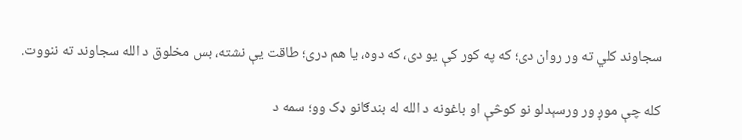سجاوند کلي ته ور روان دى؛ که په کور کې يو دى، که دوه، يا هم درى؛ طاقت يې نشته، بس مخلوق د الله سجاوند ته ننووت.

کله چې موږ ور ورسېدلو نو کوڅې او باغونه د الله له بندګانو ډک وو؛ سمه د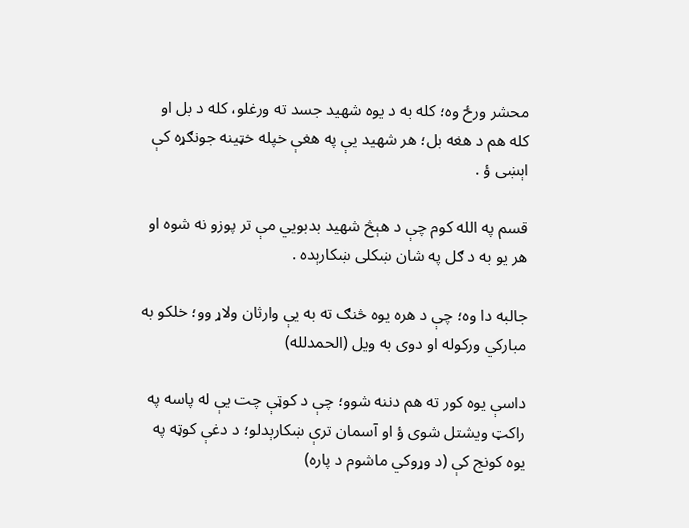محشر ورځ وه؛ کله به د يوه شهيد جسد ته ورغلو، کله د بل او کله هم د هغه بل؛ هر شهيد يې په هغې خپله خټينه جونګړه کې اېښى ؤ .

قسم په الله کوم چې د هېڅ شهيد بدبويي مې تر پوزو نه شوه او هر يو به د ګل په شان ښکلى ښکارېده .

جالبه دا وه؛ چې د هره يوه څنګ ته به يې وارثان ولاړ وو؛ خلکو به مبارکي ورکوله او دوى به ويل (الحمدلله)

داسې يوه کور ته هم دننه شوو؛ چې د کوټې چت يې له پاسه په راکټ ويشتل شوى ؤ او آسمان ترې ښکارېدلو؛ د دغې کوټه په يوه کونج کې (د وړوکي ماشوم د پاره)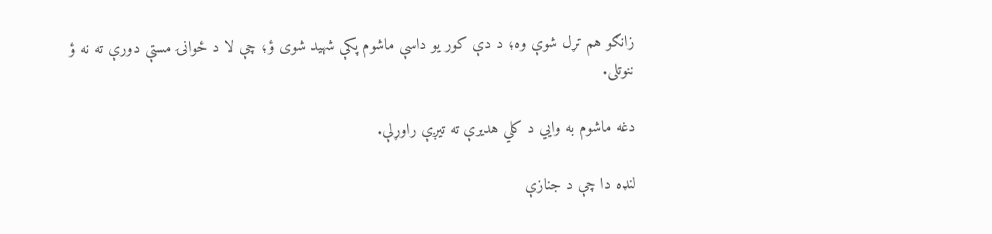زانګو هم تړل شوې وه؛ د دې کور يو داسې ماشوم پکې شهيد شوى ؤ؛ چې لا د ځوانۍ مستې دورې ته نه ؤ ننوتلى.

دغه ماشوم به وايي د کلي هديرې ته تيږې راوړلې.

لنډه دا چې د جنازې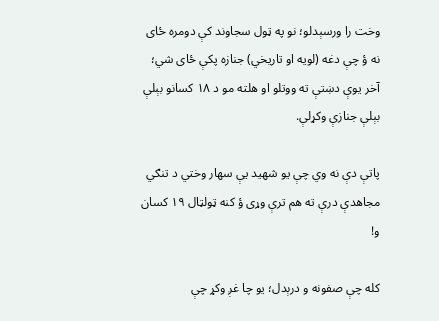وخت را ورسېدلو؛ نو په ټول سجاوند کې دومره ځاى نه ؤ چې دغه (لويه او تاريخي) جنازه پکې ځاى شي؛ آخر يوې دښتې ته ووتلو او هلته مو د ۱۸ کسانو بېلې بېلې جنازې وکړلې.

پاتې دې نه وي چې يو شهيد يې سهار وختي د تنګي مجاهدې درې ته هم ترې وړى ؤ کنه ټولټال ۱۹ کسان و!

کله چې صفونه و درېدل؛ يو چا غږ وکړ چې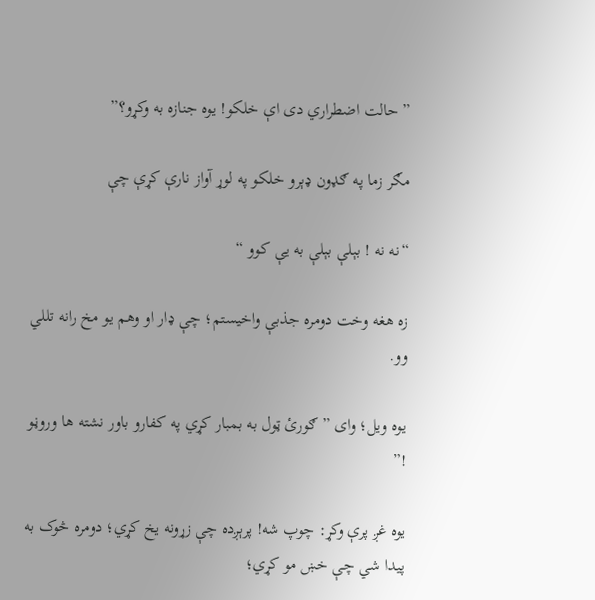” حالت اضطراري دى اې خلکو! يوه جنازه به وکړو؟”

مګر زما په ګډون ډېرو خلکو په لوړ آواز نارې کړې چې

“نه نه ! بېلې بېلې به يې کوو “

زه هغه وخت دومره جذبې واخيستم؛ چې ډار او وهم يو مخ رانه تللي وو.

يوه ويل؛ واى ” ګورئ ټول به بمبار کړي په کفارو باور نشته ها وروڼو !”

يوه غږ پرې وکړ: چوپ شه! پرېږده چې زړونه يخ کړي؛ دومره څوک به پيدا شي چې خښ مو کړي؛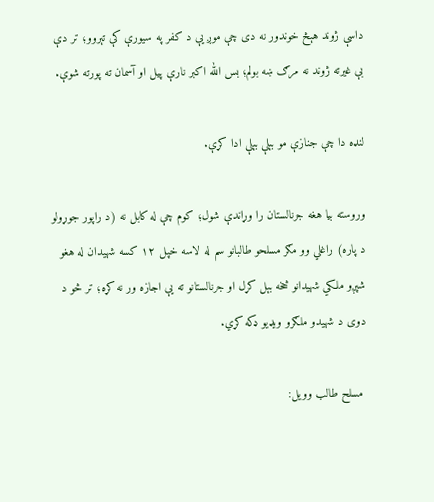داسې ژوند هېڅ خوندور نه دى چې موږ يې د کفر په سيورې کې تېروو؛ تر دې بې غيرته ژوند نه مرګ ښه بولم؛ بس الله اکبر نارې پيل او آسمان ته پورته شوې.

لنډه دا چې جنازې مو بېلې بېلې ادا کړې.

وروسته بيا هغه جرنالستان را وړاندې شول؛ کوم چې له کابل نه (د راپور جوړولو د پاره) راغلي وو مګر مسلحو طالبانو سم له لاسه خپل ۱۲ کسه شهيدان له هغو شپږو ملکي شهيدانو څخه بېل کړل او جرنالستانو ته يې اجازه ور نه کړه؛ تر څو د دوى د شهيدو ملګرو ويډيو ډکه کړي.

 مسلح طالب وويل: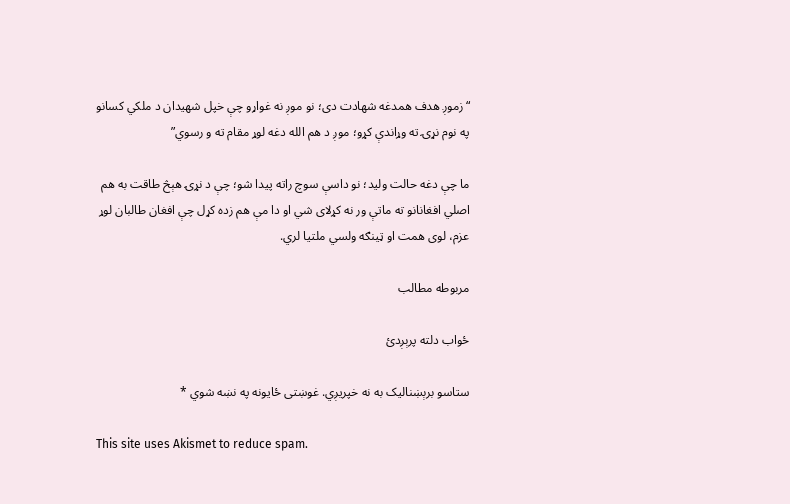“زموږ هدف همدغه شهادت دى؛ نو موږ نه غواړو چې خپل شهيدان د ملکي کسانو په نوم نړۍ ته وړاندې کړو؛ موږ د هم الله دغه لوړ مقام ته و رسوي”

ما چې دغه حالت وليد؛ نو داسې سوچ راته پيدا شو؛ چې د نړۍ هېڅ طاقت به هم اصلي افغانانو ته ماتې ور نه کړلاى شي او دا مې هم زده کړل چې افغان طالبان لوړ عزم، لوى همت او ټينګه ولسي ملتيا لري.

مربوطه مطالب

ځواب دلته پرېږدئ

ستاسو برېښناليک به نه خپريږي. غوښتى ځایونه په نښه شوي *

This site uses Akismet to reduce spam.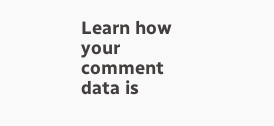Learn how your comment data is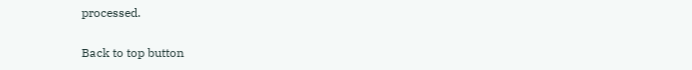processed.

Back to top button